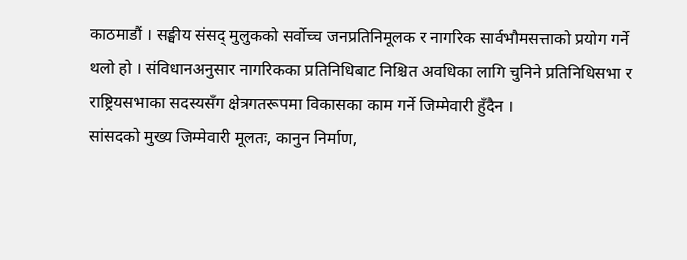काठमाडौं । सङ्घीय संसद् मुलुकको सर्वोच्च जनप्रतिनिमूलक र नागरिक सार्वभौमसत्ताको प्रयोग गर्ने थलो हो । संविधानअनुसार नागरिकका प्रतिनिधिबाट निश्चित अवधिका लागि चुनिने प्रतिनिधिसभा र राष्ट्रियसभाका सदस्यसँग क्षेत्रगतरूपमा विकासका काम गर्ने जिम्मेवारी हुँदैन ।
सांसदको मुख्य जिम्मेवारी मूलतः, कानुन निर्माण,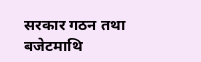सरकार गठन तथा बजेटमाथि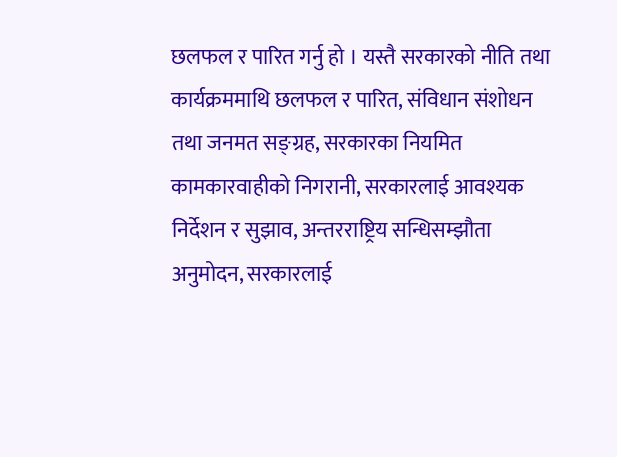छलफल र पारित गर्नु हो । यस्तै सरकारको नीति तथा कार्यक्रममाथि छलफल र पारित, संविधान संशोधन तथा जनमत सङ्ग्रह, सरकारका नियमित कामकारवाहीको निगरानी, सरकारलाई आवश्यक निर्देशन र सुझाव, अन्तरराष्ट्रिय सन्धिसम्झौता अनुमोदन, सरकारलाई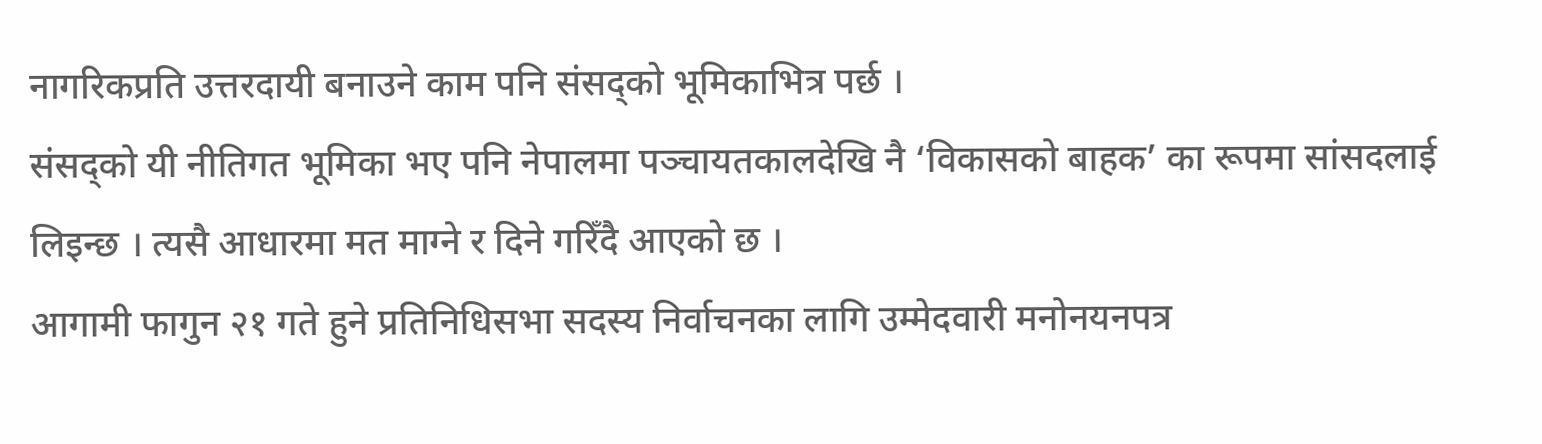नागरिकप्रति उत्तरदायी बनाउने काम पनि संसद्को भूमिकाभित्र पर्छ ।
संसद्को यी नीतिगत भूमिका भए पनि नेपालमा पञ्चायतकालदेखि नै ‘विकासको बाहक’ का रूपमा सांसदलाई लिइन्छ । त्यसै आधारमा मत माग्ने र दिने गरिँदै आएको छ ।
आगामी फागुन २१ गते हुने प्रतिनिधिसभा सदस्य निर्वाचनका लागि उम्मेदवारी मनोनयनपत्र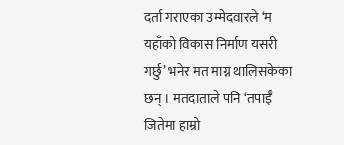दर्ता गराएका उम्मेदवारले ‘म यहाँको विकास निर्माण यसरी गर्छु’ भनेर मत माग्न थालिसकेका छन् । मतदाताले पनि ‘तपाईँ जितेमा हाम्रो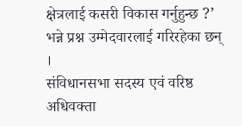क्षेत्रलाई कसरी विकास गर्नुहुन्छ ?’ भन्ने प्रश्न उम्मेदवारलाई गरिरहेका छन् ।
संविधानसभा सदस्य एवं वरिष्ठ अधिवक्ता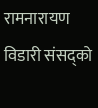रामनारायण विडारी संसद्को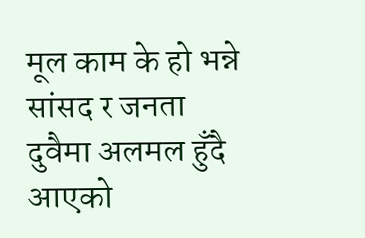मूल काम के हो भन्ने सांसद र जनता दुवैमा अलमल हुँदै आएको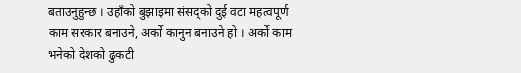बताउनुहुन्छ । उहाँको बुझाइमा संसद्को दुई वटा महत्वपूर्ण काम सरकार बनाउने, अर्को कानुन बनाउने हो । अर्को काम भनेको देशको ढुकटी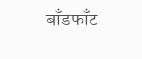बाँडफाँट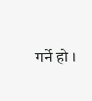गर्ने हो ।